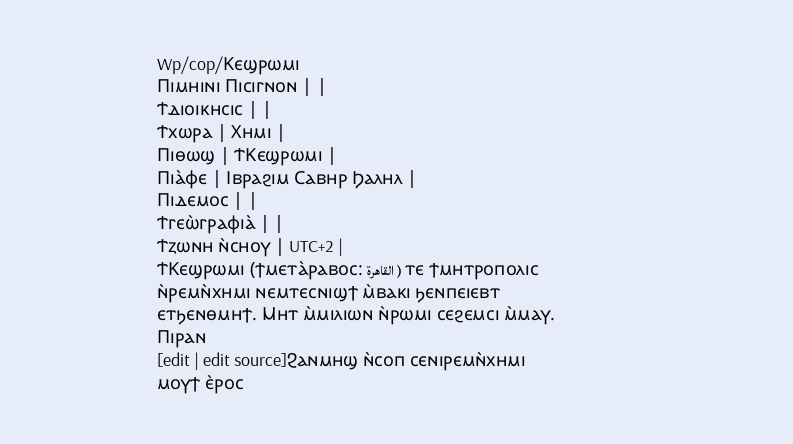Wp/cop/Ⲕⲉϣⲣⲱⲙⲓ
Ⲡⲓⲙⲏⲓⲛⲓ Ⲡⲓⲥⲓⲅⲛⲟⲛ | |
Ϯⲇⲓⲟⲓⲕⲏⲥⲓⲥ | |
Ϯⲭⲱⲣⲁ | Ⲭⲏⲙⲓ |
Ⲡⲓⲑⲱϣ | ϮⲔⲉϣⲣⲱⲙⲓ |
Ⲡⲓⲁ̀ⲫⲉ | Ⲓⲃⲣⲁϩⲓⲙ Ⲥⲁⲃⲏⲣ Ϧⲁⲗⲏⲗ |
Ⲡⲓⲇⲉⲙⲟⲥ | |
Ϯⲅⲉⲱ̀ⲅⲣⲁⲫⲓⲁ̀ | |
Ϯⲍⲱⲛⲏ ⲛ̀ⲥⲏⲟⲩ | UTC+2 |
ϮⲔⲉϣⲣⲱⲙⲓ (ϯⲙⲉⲧⲁ̀ⲣⲁⲃⲟⲥ: القاهرة ) ⲧⲉ ϯⲙⲏⲧⲣⲟⲡⲟⲗⲓⲥ ⲛ̀ⲣⲉⲙⲛ̀ⲭⲏⲙⲓ ⲛⲉⲙⲧⲉⲥⲛⲓϣϯ ⲙ̀ⲃⲁⲕⲓ ϧⲉⲛⲡⲉⲓⲉⲃⲧ ⲉⲧϧⲉⲛⲑⲙⲏϯ. Ⲙⲏⲧ ⲙ̀ⲙⲓⲗⲓⲱⲛ ⲛ̀ⲣⲱⲙⲓ ⲥⲉϩⲉⲙⲥⲓ ⲙ̀ⲙⲁⲩ.
Ⲡⲓⲣⲁⲛ
[edit | edit source]Ϩⲁⲛⲙⲏϣ ⲛ̀ⲥⲟⲡ ⲥⲉⲛⲓⲣⲉⲙⲛ̀ⲭⲏⲙⲓ ⲙⲟⲩϯ ⲉ̀ⲣⲟⲥ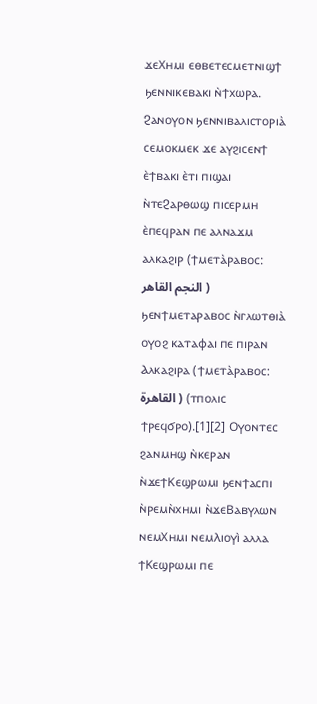ϫⲉⲬⲏⲙⲓ ⲉⲑⲃⲉⲧⲉⲥⲙⲉⲧⲛⲓϣϯ ϧⲉⲛⲛⲓⲕⲉⲃⲁⲕⲓ ⲛ̀ϯⲭⲱⲣⲁ.
Ϩⲁⲛⲟⲩⲟⲛ ϧⲉⲛⲛⲓⲃⲁⲗⲓⲥⲧⲟⲣⲓⲁ̀ ⲥⲉⲙⲟⲕⲙⲉⲕ ϫⲉ ⲁⲩϩⲓⲥⲉⲛϯ ⲉ̀ϯⲃⲁⲕⲓ ⲉ̀ⲧⲓ ⲡⲓϣⲁⲓ ⲛ̀ⲧⲉϨⲁⲣⲑⲱϣ ⲡⲓⲥⲉⲣⲙⲏ ⲉ̀ⲡⲉϥⲣⲁⲛ ⲡⲉ ⲁⲗⲛⲁϫⲙ ⲁⲗⲕⲁϩⲓⲣ (ϯⲙⲉⲧⲁ̀ⲣⲁⲃⲟⲥ: النجم القاهر ) ϧⲉⲛϯⲙⲉⲧⲁⲣⲁⲃⲟⲥ ⲛ̀ⲅⲗⲱⲧⲑⲓⲁ̀ ⲟⲩⲟϩ ⲕⲁⲧⲁⲫⲁⲓ ⲡⲉ ⲡⲓⲣⲁⲛ Ⲁⲗⲕⲁϩⲓⲣⲁ (ϯⲙⲉⲧⲁ̀ⲣⲁⲃⲟⲥ: القاهرة ) (ⲧⲡⲟⲗⲓⲥ ϯⲣⲉϥϭⲣⲟ).[1][2] Ⲟⲩⲟⲛⲧⲉⲥ ϩⲁⲛⲙⲏϣ ⲛ̀ⲕⲉⲣⲁⲛ ⲛ̀ϫⲉϯⲔⲉϣⲣⲱⲙⲓ ϧⲉⲛϯⲁⲥⲡⲓ ⲛ̀ⲣⲉⲙⲛ̀ⲭⲏⲙⲓ ⲛ̀ϫⲉⲂⲁⲃⲩⲗⲱⲛ ⲛⲉⲙⲬⲏⲙⲓ ⲛⲉⲙⲖⲓⲟⲩⲓ̀ ⲁⲗⲗⲁ ϯⲔⲉϣⲣⲱⲙⲓ ⲡⲉ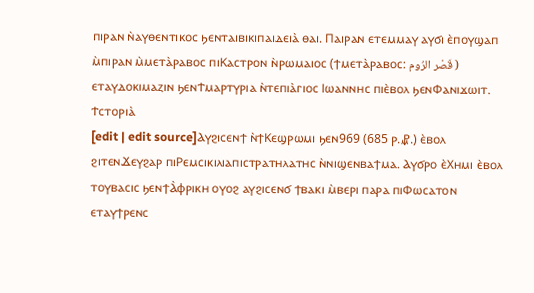ⲡⲓⲣⲁⲛ ⲛ̀ⲁⲩⲑⲉⲛⲧⲓⲕⲟⲥ ϧⲉⲛⲧⲁⲓⲃⲓⲕⲓⲡⲁⲓⲇⲉⲓⲁ̀ ⲑⲁⲓ. Ⲡⲁⲓⲣⲁⲛ ⲉⲧⲉⲙⲙⲁⲩ ⲁⲩϭⲓ ⲉ̀ⲡⲟⲩϣⲁⲡ ⲙ̀ⲡⲓⲣⲁⲛ ⲙ̀ⲙⲉⲧⲁ̀ⲣⲁⲃⲟⲥ ⲡⲓⲔⲁⲥⲧⲣⲟⲛ ⲛ̀ⲣⲱⲙⲁⲓⲟⲥ (ϯⲙⲉⲧⲁ̀ⲣⲁⲃⲟⲥ: قَصْر الرُوم ) ⲉⲧⲁⲩⲇⲟⲕⲓⲙⲁⲍⲓⲛ ϧⲉⲛϮⲙⲁⲣⲧⲩⲣⲓⲁ ⲛ̀ⲧⲉⲡⲓⲁ̀ⲅⲓⲟⲥ Ⲓⲱⲁⲛⲛⲏⲥ ⲡⲓⲉ̀ⲃⲟⲗ ϧⲉⲛⲪⲁⲛⲓϫⲱⲓⲧ.
Ϯⲥⲧⲟⲣⲓⲁ̀
[edit | edit source]Ⲁⲩϩⲓⲥⲉⲛϯ ⲛ̀ϯⲔⲉϣⲣⲱⲙⲓ ϧⲉⲛ969 (685 ⲣ.⳥.) ⲉ̀ⲃⲟⲗ ϩⲓⲧⲉⲛϪⲉⲩϩⲁⲣ ⲡⲓⲢⲉⲙⲥⲓⲕⲓⲗⲓⲁⲡⲓⲥⲧⲣⲁⲧⲏⲗⲁⲧⲏⲥ ⲛ̀ⲛⲓϣⲉⲛⲃⲁϯⲙⲁ. Ⲁⲩϭⲣⲟ ⲉ̀Ⲭⲏⲙⲓ ⲉ̀ⲃⲟⲗ ⲧⲟⲩⲃⲁⲥⲓⲥ ϧⲉⲛϯⲀ̀ⲫⲣⲓⲕⲏ ⲟⲩⲟϩ ⲁⲩϩⲓⲥⲉⲛϭ ϯⲃⲁⲕⲓ ⲙ̀ⲃⲉⲣⲓ ⲡⲁⲣⲁ ⲡⲓⲪⲱⲥⲁⲧⲟⲛ ⲉⲧⲁⲩϯⲣⲉⲛⲥ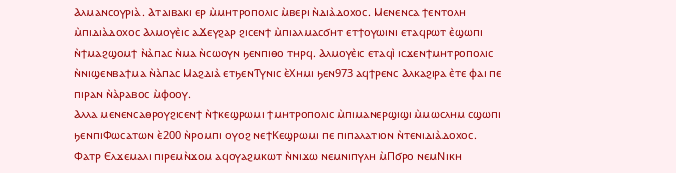Ⲁⲗⲙⲁⲛⲥⲟⲩⲣⲓⲁ̀. Ⲁⲧⲁⲓⲃⲁⲕⲓ ⲉⲣ ⲙ̀ⲙⲏⲧⲣⲟⲡⲟⲗⲓⲥ ⲙ̀ⲃⲉⲣⲓ ⲛ̀ⲇⲓⲁ̀ⲇⲟⲭⲟⲥ. Ⲙⲉⲛⲉⲛⲥⲁ ϯⲉⲛⲧⲟⲗⲏ ⲙ̀ⲡⲓⲇⲓⲁ̀ⲇⲟⲭⲟⲥ Ⲁⲗⲙⲟⲩⲉ̀ⲓⲥ ⲁϪⲉⲩϩⲁⲣ ϩⲓⲥⲉⲛϯ ⲙ̀ⲡⲓⲁⲗⲙⲁⲥϭⲏⲧ ⲉⲧϯⲟⲩⲱⲓⲛⲓ ⲉⲧⲁϥⲣⲱⲧ ⲉ̀ϣⲱⲡⲓ ⲛ̀ϯⲙⲁϩϣⲟⲙϯ ⲛ̀ⲁ̀ⲡⲁⲥ ⲛ̀ⲙⲁ ⲛ̀ⲥⲱⲟⲩⲛ ϧⲉⲛⲡⲓⲑⲟ ⲧⲏⲣϥ. Ⲁⲗⲙⲟⲩⲉ̀ⲓⲥ ⲉⲧⲁϥⲓ̀ ⲓⲥϫⲉⲛϯⲙⲏⲧⲣⲟⲡⲟⲗⲓⲥ ⲛ̀ⲛⲓϣⲉⲛⲃⲁϯⲙⲁ ⲛ̀ⲁ̀ⲡⲁⲥ Ⲙⲁϩⲇⲓⲁ̀ ⲉⲧϧⲉⲛⲦⲩⲛⲓⲥ ⲉ̀Ⲭⲏⲙⲓ ϧⲉⲛ973 ⲁϥϯⲣⲉⲛⲥ Ⲁⲗⲕⲁϩⲓⲣⲁ ⲉ̀ⲧⲉ ⲫⲁⲓ ⲡⲉ ⲡⲓⲣⲁⲛ ⲛ̀ⲁ̀ⲣⲁⲃⲟⲥ ⲙ̀ⲫⲟⲟⲩ.
Ⲁⲗⲗⲁ ⲙⲉⲛⲉⲛⲥⲁⲑⲣⲟⲩϩⲓⲥⲉⲛϯ ⲛ̀ϯⲕⲉϣⲣⲱⲙⲓ ϯⲙⲏⲧⲣⲟⲡⲟⲗⲓⲥ ⲙ̀ⲡⲓⲙⲁⲛⲉⲣϣⲓϣⲓ ⲙ̀ⲙⲱⲥⲗⲏⲙ ⲥϣⲱⲡⲓ ϧⲉⲛⲡⲓⲪⲱⲥⲁⲧⲱⲛ ⲉ̀200 ⲛ̀ⲣⲟⲙⲡⲓ oⲩⲟϩ ⲛⲉϯⲔⲉϣⲣⲱⲙⲓ ⲡⲉ ⲡⲓⲡⲁⲗⲁⲧⲓⲟⲛ ⲛ̀ⲧⲉⲛⲓⲇⲓⲁ̀ⲇⲟⲭⲟⲥ. Ⲫⲁⲧⲣ Ⲉⲗϫⲉⲙⲁⲗⲓ ⲡⲓⲣⲉⲙⲛ̀ϫⲟⲙ ⲁϥⲟⲩⲁϩⲙⲕⲱⲧ ⲛ̀ⲛⲓϫⲱ ⲛⲉⲙⲛⲓⲡⲩⲗⲏ ⲙ̀Ⲡϭⲣⲟ ⲛⲉⲙⲚⲓⲕⲏ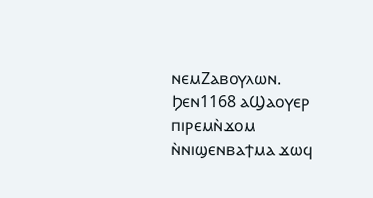ⲛⲉⲙZⲁⲃⲟⲩⲗⲱⲛ.
Ϧⲉⲛ1168 ⲁϢⲁⲟⲩⲉⲣ ⲡⲓⲣⲉⲙⲛ̀ϫⲟⲙ ⲛ̀ⲛⲓϣⲉⲛⲃⲁϯⲙⲁ ϫⲱϥ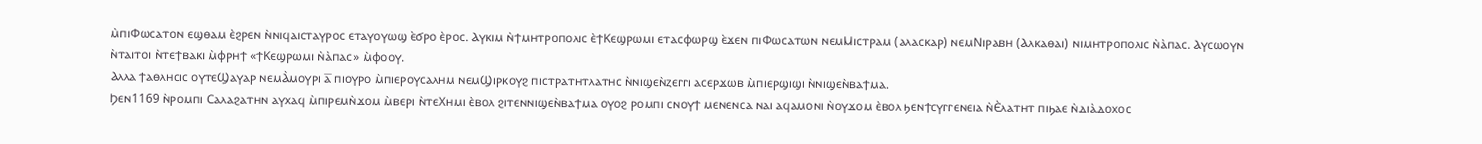ⲙ̀ⲡⲓⲪⲱⲥⲁⲧⲟⲛ ⲉϣⲑⲁⲙ ⲉ̀ϩⲣⲉⲛ ⲛ̀ⲛⲓϥⲁⲓⲥⲧⲁⲩⲣⲟⲥ ⲉⲧⲁⲩⲟⲩⲱϣ ⲉ̀ϭⲣⲟ ⲉ̀ⲣⲟⲥ. Ⲁⲩⲕⲓⲙ ⲛ̀ϯⲙⲏⲧⲣⲟⲡⲟⲗⲓⲥ ⲉ̀ϯⲔⲉϣⲣⲱⲙⲓ ⲉⲧⲁⲥⲫⲱⲣϣ ⲉ̀ϫⲉⲛ ⲡⲓⲪⲱⲥⲁⲧⲱⲛ ⲛⲉⲙⲘⲓⲥⲧⲣⲁⲙ (ⲁⲗⲁⲥⲕⲁⲣ) ⲛⲉⲙⲚⲓⲣⲁⲃⲏ (Ⲁⲗⲕⲁⲑⲁⲓ) ⲛⲓⲙⲏⲧⲣⲟⲡⲟⲗⲓⲥ ⲛ̀ⲁ̀ⲡⲁⲥ. Ⲁⲩⲥⲱⲟⲩⲛ ⲛ̀ⲧⲁⲓⲧⲟⲓ ⲛ̀ⲧⲉϯⲃⲁⲕⲓ ⲙ̀ⲫⲣⲏϯ «ϯⲔⲉϣⲣⲱⲙⲓ ⲛ̀ⲁ̀ⲡⲁⲥ» ⲙ̀ⲫⲟⲟⲩ.
Ⲁⲗⲗⲁ ϯⲁⲑⲗⲏⲥⲓⲥ ⲟⲩⲧⲉϢⲁⲩⲁⲣ ⲛⲉⲙⲀ̀ⲙⲟⲩⲣⲓ ⲁ̅ ⲡⲓⲟⲩⲣⲟ ⲙ̀ⲡⲓⲉⲣⲟⲩⲥⲁⲗⲏⲙ ⲛⲉⲙϢⲓⲣⲕⲟⲩϩ ⲡⲓⲥⲧⲣⲁⲧⲏⲧⲗⲁⲧⲏⲥ ⲛ̀ⲛⲓϣⲉⲛ̀ⲍⲉⲅⲅⲓ ⲁⲥⲉⲣϫⲱⲃ ⲙ̀ⲡⲓⲉⲣϣⲓϣⲓ ⲛ̀ⲛⲓϣⲉⲛ̀ⲃⲁϯⲙⲁ.
Ϧⲉⲛ1169 ⲛ̀ⲣⲟⲙⲡⲓ Ⲥⲁⲗⲁϩⲁⲧⲏⲛ ⲁⲩⲭⲁϥ ⲙ̀ⲡⲓⲣⲉⲙⲛ̀ϫⲟⲙ ⲙ̀ⲃⲉⲣⲓ ⲛ̀ⲧⲉⲬⲏⲙⲓ ⲉ̀ⲃⲟⲗ ϩⲓⲧⲉⲛⲛⲓϣⲉⲛ̀ⲃⲁϯⲙⲁ ⲟⲩⲟϩ ⲣⲟⲙⲡⲓ ⲥⲛⲟⲩϯ ⲙⲉⲛⲉⲛⲥⲁ ⲛⲁⲓ ⲁϥⲁⲙⲟⲛⲓ ⲛ̀ⲟⲩϫⲟⲙ ⲉ̀ⲃⲟⲗ ϧⲉⲛϯⲥⲩⲅⲅⲉⲛⲉⲓⲁ ⲛ̀Ⲉ̀ⲗⲁⲧⲏⲧ ⲡⲓϧⲁⲉ ⲛ̀ⲇⲓⲁ̀ⲇⲟⲭⲟⲥ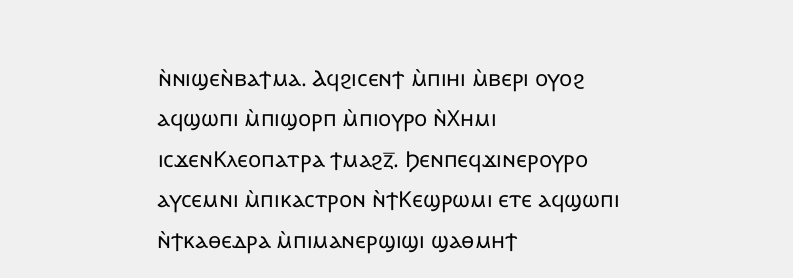ⲛ̀ⲛⲓϣⲉⲛ̀ⲃⲁϯⲙⲁ. Ⲁϥϩⲓⲥⲉⲛϯ ⲙ̀ⲡⲓⲏⲓ ⲙ̀ⲃⲉⲣⲓ ⲟⲩⲟϩ ⲁϥϣⲱⲡⲓ ⲙ̀ⲡⲓϣⲟⲣⲡ ⲙ̀ⲡⲓⲟⲩⲣⲟ ⲛ̀Ⲭⲏⲙⲓ ⲓⲥϫⲉⲛⲔⲗⲉⲟⲡⲁⲧⲣⲁ ϯⲙⲁϩⲍ̅. Ϧⲉⲛⲡⲉϥϫⲓⲛⲉⲣⲟⲩⲣⲟ ⲁⲩⲥⲉⲙⲛⲓ ⲙ̀ⲡⲓⲕⲁⲥⲧⲣⲟⲛ ⲛ̀ϯⲔⲉϣⲣⲱⲙⲓ ⲉⲧⲉ ⲁϥϣⲱⲡⲓ ⲛ̀ϯⲕⲁⲑⲉⲇⲣⲁ ⲙ̀ⲡⲓⲙⲁⲛⲉⲣϣⲓϣⲓ ϣⲁⲑⲙⲏϯ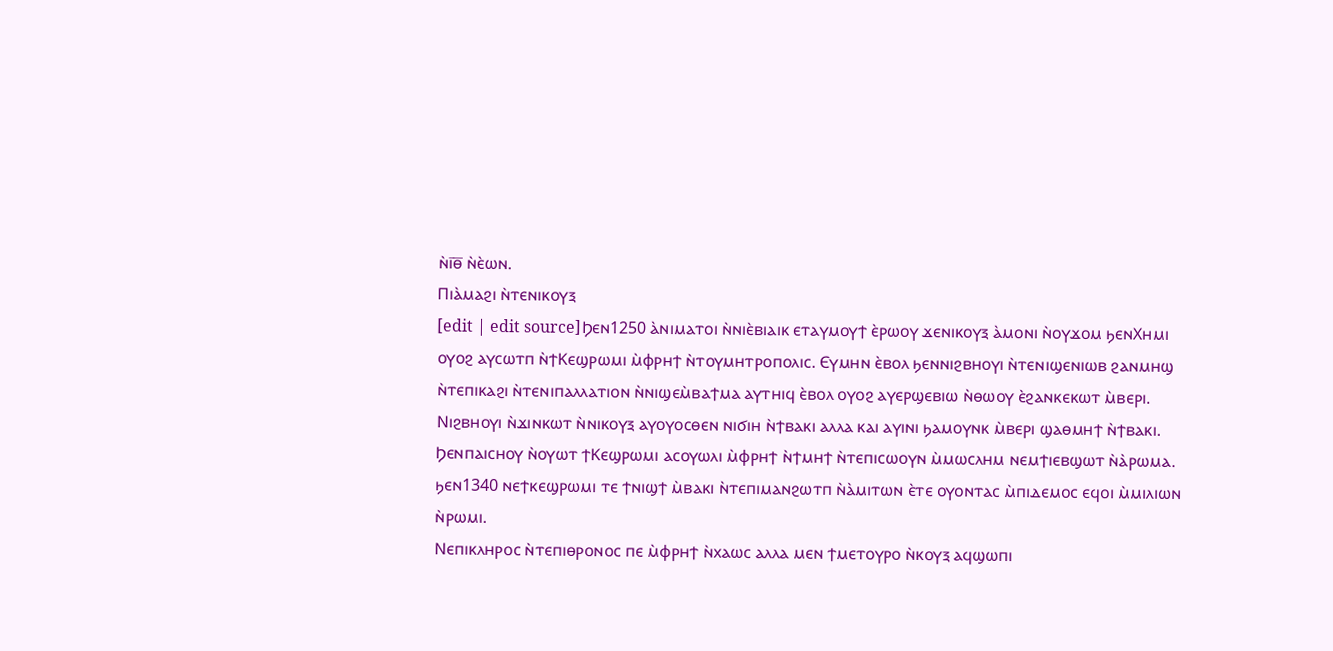ⲛ̀ⲓ̅ⲑ̅ ⲛ̀ⲉ̀ⲱⲛ.
Ⲡⲓⲁ̀ⲙⲁϩⲓ ⲛ̀ⲧⲉⲛⲓⲕⲟⲩⲝ
[edit | edit source]Ϧⲉⲛ1250 ⲁ̀ⲛⲓⲙⲁⲧⲟⲓ ⲛ̀ⲛⲓⲉ̀ⲃⲓⲁⲓⲕ ⲉⲧⲁⲩⲙⲟⲩϯ ⲉ̀ⲣⲱⲟⲩ ϫⲉⲛⲓⲕⲟⲩⲝ ⲁ̀ⲙⲟⲛⲓ ⲛ̀ⲟⲩϫⲟⲙ ϧⲉⲛⲬⲏⲙⲓ ⲟⲩⲟϩ ⲁⲩⲥⲱⲧⲡ ⲛ̀ϯⲔⲉϣⲣⲱⲙⲓ ⲙ̀ⲫⲣⲏϯ ⲛ̀ⲧⲟⲩⲙⲏⲧⲣⲟⲡⲟⲗⲓⲥ. Ⲉⲩⲙⲏⲛ ⲉ̀ⲃⲟⲗ ϧⲉⲛⲛⲓϩⲃⲏⲟⲩⲓ ⲛ̀ⲧⲉⲛⲓϣⲉⲛⲓⲱⲃ ϩⲁⲛⲙⲏϣ ⲛ̀ⲧⲉⲡⲓⲕⲁϩⲓ ⲛ̀ⲧⲉⲛⲓⲡⲁⲗⲗⲁⲧⲓⲟⲛ ⲛ̀ⲛⲓϣⲉⲙ̀ⲃⲁϯⲙⲁ ⲁⲩⲧⲏⲓϥ ⲉ̀ⲃⲟⲗ ⲟⲩⲟϩ ⲁⲩⲉⲣϣⲉⲃⲓⲱ ⲛ̀ⲑⲱⲟⲩ ⲉ̀ϩⲁⲛⲕⲉⲕⲱⲧ ⲙ̀ⲃⲉⲣⲓ. Ⲛⲓϩⲃⲏⲟⲩⲓ ⲛ̀ϫⲓⲛⲕⲱⲧ ⲛ̀ⲛⲓⲕⲟⲩⲝ ⲁⲩⲟⲩⲟⲥⲑⲉⲛ ⲛⲓϭⲓⲏ ⲛ̀ϯⲃⲁⲕⲓ ⲁⲗⲗⲁ ⲕⲁⲓ ⲁⲩⲓⲛⲓ ϧⲁⲙⲟⲩⲛⲕ ⲙ̀ⲃⲉⲣⲓ ϣⲁⲑⲙⲏϯ ⲛ̀ϯⲃⲁⲕⲓ. Ϧⲉⲛⲡⲁⲓⲥⲏⲟⲩ ⲛ̀ⲟⲩⲱⲧ ϯⲔⲉϣⲣⲱⲙⲓ ⲁⲥⲟⲩⲱⲗⲓ ⲙ̀ⲫⲣⲏϯ ⲛ̀ϯⲙⲏϯ ⲛ̀ⲧⲉⲡⲓⲥⲱⲟⲩⲛ ⲙ̀ⲙⲱⲥⲗⲏⲙ ⲛⲉⲙϯⲓⲉⲃϣⲱⲧ ⲛ̀ⲁ̀ⲣⲱⲙⲁ. ϧⲉⲛ1340 ⲛⲉϯⲕⲉϣⲣⲱⲙⲓ ⲧⲉ ϯⲛⲓϣϯ ⲙ̀ⲃⲁⲕⲓ ⲛ̀ⲧⲉⲡⲓⲙⲁⲛϩⲱⲧⲡ ⲛ̀ⲁ̀ⲙⲓⲧⲱⲛ ⲉ̀ⲧⲉ ⲟⲩⲟⲛⲧⲁⲥ ⲙ̀ⲡⲓⲇⲉⲙⲟⲥ ⲉϥⲟⲓ ⲙ̀ⲙⲓⲗⲓⲱⲛ ⲛ̀ⲣⲱⲙⲓ.
Ⲛⲉⲡⲓⲕⲗⲏⲣⲟⲥ ⲛ̀ⲧⲉⲡⲓⲑⲣⲟⲛⲟⲥ ⲡⲉ ⲙ̀ⲫⲣⲏϯ ⲛ̀ⲭⲁⲱⲥ ⲁⲗⲗⲁ ⲙⲉⲛ ϯⲙⲉⲧⲟⲩⲣⲟ ⲛ̀ⲕⲟⲩⲝ ⲁϥϣⲱⲡⲓ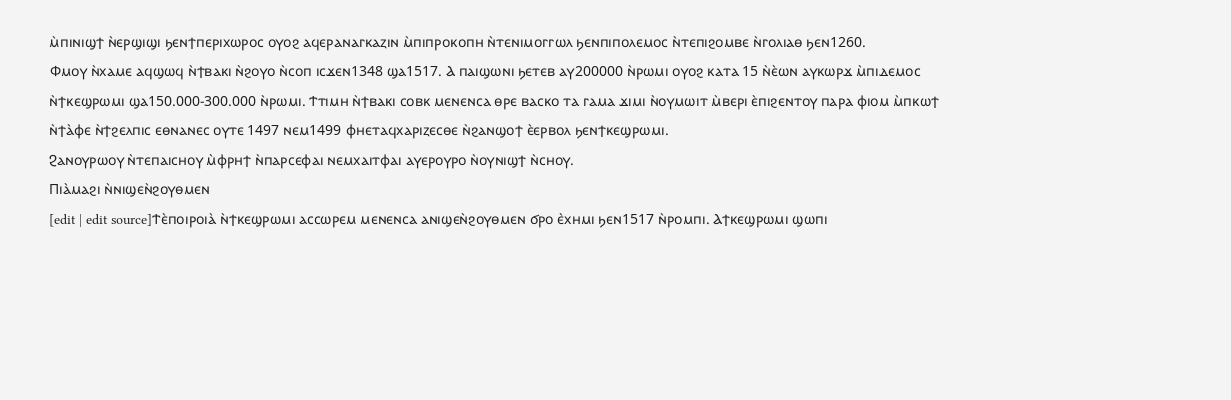ⲙ̀ⲡⲓⲛⲓϣϯ ⲛ̀ⲉⲣϣⲓϣⲓ ϧⲉⲛϯⲡⲉⲣⲓⲭⲱⲣⲟⲥ ⲟⲩⲟϩ ⲁϥⲉⲣⲁⲛⲁⲅⲕⲁⲍⲓⲛ ⲙ̀ⲡⲓⲡⲣⲟⲕⲟⲡⲏ ⲛ̀ⲧⲉⲛⲓⲙⲟⲅⲅⲱⲗ ϧⲉⲛⲡⲓⲡⲟⲗⲉⲙⲟⲥ ⲛ̀ⲧⲉⲡⲓϩⲟⲙⲃⲉ ⲛ̀ⲅⲟⲗⲓⲁⲑ ϧⲉⲛ1260.
Ⲫⲙⲟⲩ ⲛ̀ⲭⲁⲙⲉ ⲁϥϣⲱϥ ⲛ̀ϯⲃⲁⲕⲓ ⲛ̀ϩⲟⲩⲟ ⲛ̀ⲥⲟⲡ ⲓⲥϫⲉⲛ1348 ϣⲁ1517. Ⲁ ⲡⲁⲓϣⲱⲛⲓ ϧⲉⲧⲉⲃ ⲁⲩ200000 ⲛ̀ⲣⲱⲙⲓ ⲟⲩⲟϩ ⲕⲁⲧⲁ 15 ⲛ̀ⲉ̀ⲱⲛ ⲁⲩⲕⲱⲣϫ ⲙ̀ⲡⲓⲇⲉⲙⲟⲥ ⲛ̀ϯⲕⲉϣⲣⲱⲙⲓ ϣⲁ150.000-300.000 ⲛ̀ⲣⲱⲙⲓ. Ϯⲧⲓⲙⲏ ⲛ̀ϯⲃⲁⲕⲓ ⲥⲟⲃⲕ ⲙⲉⲛⲉⲛⲥⲁ ⲑⲣⲉ ⲃⲁⲥⲕⲟ ⲧⲁ ⲅⲁⲙⲁ ϫⲓⲙⲓ ⲛ̀ⲟⲩⲙⲱⲓⲧ ⲙ̀ⲃⲉⲣⲓ ⲉ̀ⲡⲓϩⲉⲛⲧⲟⲩ ⲡⲁⲣⲁ ⲫⲓⲟⲙ ⲙ̀ⲡⲕⲱϯ ⲛ̀ϯⲁ̀ⲫⲉ ⲛ̀ϯϩⲉⲗⲡⲓⲥ ⲉⲑⲛⲁⲛⲉⲥ ⲟⲩⲧⲉ 1497 ⲛⲉⲙ1499 ⲫⲏⲉⲧⲁϥⲭⲁⲣⲓⲍⲉⲥⲑⲉ ⲛ̀ϩⲁⲛϣⲟϯ ⲉ̀ⲉⲣⲃⲟⲗ ϧⲉⲛϯⲕⲉϣⲣⲱⲙⲓ.
Ϩⲁⲛⲟⲩⲣⲱⲟⲩ ⲛ̀ⲧⲉⲡⲁⲓⲥⲏⲟⲩ ⲙ̀ⲫⲣⲏϯ ⲛ̀ⲡⲁⲣⲥⲉⲫⲁⲓ ⲛⲉⲙⲭⲁⲓⲧⲫⲁⲓ ⲁⲩⲉⲣⲟⲩⲣⲟ ⲛ̀ⲟⲩⲛⲓϣϯ ⲛ̀ⲥⲏⲟⲩ.
Ⲡⲓⲁ̀ⲙⲁϩⲓ ⲛ̀ⲛⲓϣⲉⲛ̀ϩⲟⲩⲑⲙⲉⲛ
[edit | edit source]Ϯⲉ̀ⲡⲟⲓⲣⲟⲓⲁ̀ ⲛ̀ϯⲕⲉϣⲣⲱⲙⲓ ⲁⲥⲥⲱⲣⲉⲙ ⲙⲉⲛⲉⲛⲥⲁ ⲁⲛⲓϣⲉⲛ̀ϩⲟⲩⲑⲙⲉⲛ ϭⲣⲟ ⲉ̀ⲭⲏⲙⲓ ϧⲉⲛ1517 ⲛ̀ⲣⲟⲙⲡⲓ. Ⲁϯⲕⲉϣⲣⲱⲙⲓ ϣⲱⲡⲓ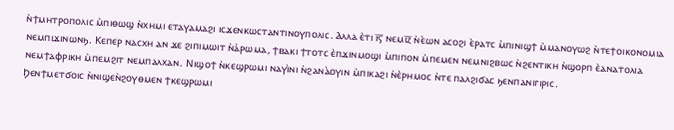ⲛ̀ϯⲙⲏⲧⲣⲟⲡⲟⲗⲓⲥ ⲙ̀ⲡⲓⲑⲱϣ ⲛ̀ⲭⲏⲙⲓ ⲉⲧⲁⲩⲁⲙⲁϩⲓ ⲓⲥϫⲉⲛⲕⲱⲥⲧⲁⲛⲧⲓⲛⲟⲩⲡⲟⲗⲓⲥ. Ⲁⲗⲗⲁ ⲉ̀ⲧⲓ ⲓ̅ⲋ̅ ⲛⲉⲙⲓ̅ⲍ̅ ⲛ̀ⲉ̀ⲱⲛ ⲁⲥⲟϩⲓ ⲉ̀ⲣⲁⲧⲥ ⲙ̀ⲡⲓⲛⲓϣϯ ⲙ̀ⲙⲁⲛⲟⲩⲱϩ ⲛ̀ⲧⲉϯⲟⲓⲕⲟⲛⲟⲙⲓⲁ ⲛⲉⲙⲡⲓϫⲓⲛⲱⲛϧ. Ⲕⲉⲡⲉⲣ ⲛⲁⲥⲭⲏ ⲁⲛ ϫⲉ ϩⲓⲡⲓⲙⲱⲓⲧ ⲛ̀ⲁ̀ⲣⲱⲙⲁ, ϯⲃⲁⲕⲓ ϯⲧⲟⲧⲥ ⲉ̀ⲡϫⲓⲛⲙⲟϣⲓ ⲙ̀ⲡⲓⲡⲟⲛ ⲙ̀ⲡⲉⲙⲉⲛ ⲛⲉⲙⲛⲓϩⲃⲱⲥ ⲛ̀ϩⲉⲛⲧⲓⲕⲏ ⲛ̀ϣⲟⲣⲡ ⲉ̀ⲁⲛⲁⲧⲟⲗⲓⲁ ⲛⲉⲙϯⲁⲫⲣⲓⲕⲏ ⲙ̀ⲡⲉⲙϩⲓⲧ ⲛⲉⲙⲡⲁⲗⲭⲁⲛ. Ⲛⲓϣⲟϯ ⲛ̀ⲕⲉϣⲣⲱⲙⲓ ⲛⲁⲩⲓ̀ⲛⲓ ⲛ̀ϩⲁⲛⲁ̀ⲟⲩⲓⲛ ⲙ̀ⲡⲓⲕⲁϩⲓ ⲛ̀ⲉ̀ⲣⲏⲙⲟⲥ ⲛ̀ⲧⲉ ⲡⲁⲗϩⲓϭⲁⲥ ϧⲉⲛⲡⲁⲛⲓⲅⲓⲣⲓⲥ.
Ϧⲉⲛϯⲙⲉⲧϭⲟⲓⲥ ⲛ̀ⲛⲓϣⲉⲛ̀ϩⲟⲩⲑⲙⲉⲛ ϯⲕⲉϣⲣⲱⲙⲓ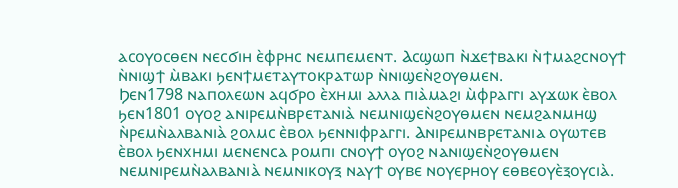ⲁⲥⲟⲩⲟⲥⲑⲉⲛ ⲛⲉⲥϭⲓⲏ ⲉ̀ⲫⲣⲏⲥ ⲛⲉⲙⲡⲉⲙⲉⲛⲧ. Ⲁⲥϣⲱⲡ ⲛ̀ϫⲉϯⲃⲁⲕⲓ ⲛ̀ϯⲙⲁϩⲥⲛⲟⲩϯ ⲛ̀ⲛⲓϣϯ ⲙ̀ⲃⲁⲕⲓ ϧⲉⲛϯⲙⲉⲧⲁⲩⲧⲟⲕⲣⲁⲧⲱⲣ ⲛ̀ⲛⲓϣⲉⲛ̀ϩⲟⲩⲑⲙⲉⲛ.
Ϧⲉⲛ1798 ⲛⲁⲡⲟⲗⲉⲱⲛ ⲁϥϭⲣⲟ ⲉ̀ⲭⲏⲙⲓ ⲁⲗⲗⲁ ⲡⲓⲁ̀ⲙⲁϩⲓ ⲙ̀ⲫⲣⲁⲅⲅⲓ ⲁⲩϫⲱⲕ ⲉ̀ⲃⲟⲗ ϧⲉⲛ1801 ⲟⲩⲟϩ ⲁⲛⲓⲣⲉⲙⲛ̀ⲃⲣⲉⲧⲁⲛⲓⲁ̀ ⲛⲉⲙⲛⲓϣⲉⲛ̀ϩⲟⲩⲑⲙⲉⲛ ⲛⲉⲙϩⲁⲛⲙⲏϣ ⲛ̀ⲣⲉⲙⲛ̀ⲁⲗⲃⲁⲛⲓⲁ̀ ϩⲟⲗⲙⲥ ⲉ̀ⲃⲟⲗ ϧⲉⲛⲛⲓⲫⲣⲁⲅⲅⲓ. Ⲁⲛⲓⲣⲉⲙⲛⲃⲣⲉⲧⲁⲛⲓⲁ ⲟⲩⲱⲧⲉⲃ ⲉ̀ⲃⲟⲗ ϧⲉⲛⲭⲏⲙⲓ ⲙⲉⲛⲉⲛⲥⲁ ⲣⲟⲙⲡⲓ ⲥⲛⲟⲩϯ ⲟⲩⲟϩ ⲛⲁⲛⲓϣⲉⲛ̀ϩⲟⲩⲑⲙⲉⲛ ⲛⲉⲙⲛⲓⲣⲉⲙⲛ̀ⲁⲗⲃⲁⲛⲓⲁ̀ ⲛⲉⲙⲛⲓⲕⲟⲩⲝ ⲛⲁⲩϯ ⲟⲩⲃⲉ ⲛⲟⲩⲉⲣⲏⲟⲩ ⲉⲑⲃⲉⲟⲩⲉ̀ⲝⲟⲩⲥⲓⲁ̀.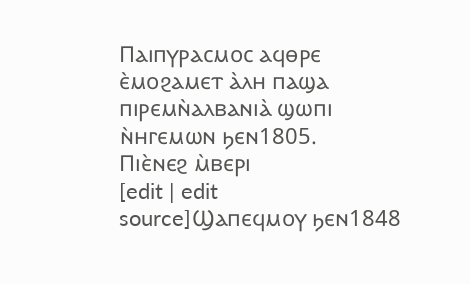Ⲡⲁⲓⲡⲩⲣⲁⲥⲙⲟⲥ ⲁϥⲑⲣⲉ ⲉ̀ⲙⲟϩⲁⲙⲉⲧ ⲁ̀ⲗⲏ ⲡⲁϣⲁ ⲡⲓⲣⲉⲙⲛ̀ⲁⲗⲃⲁⲛⲓⲁ̀ ϣⲱⲡⲓ ⲛ̀ⲏⲅⲉⲙⲱⲛ ϧⲉⲛ1805.
Ⲡⲓⲉ̀ⲛⲉϩ ⲙ̀ⲃⲉⲣⲓ
[edit | edit source]Ϣⲁⲡⲉϥⲙⲟⲩ ϧⲉⲛ1848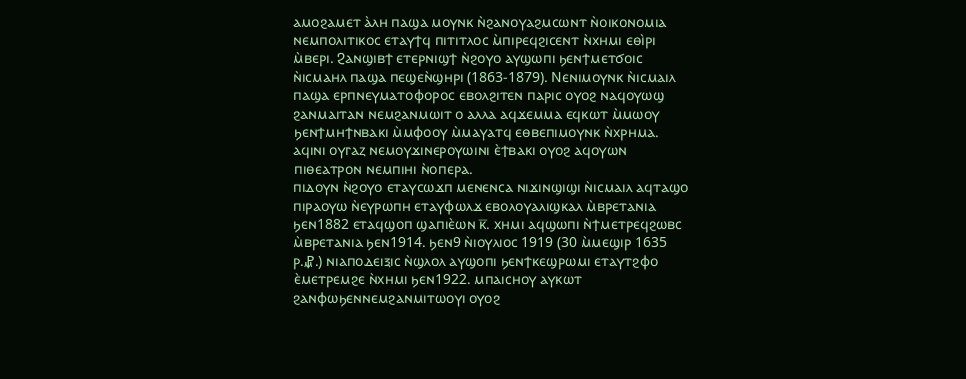ⲁⲙⲟϩⲁⲙⲉⲧ ⲁ̀ⲗⲏ ⲡⲁϣⲁ ⲙⲟⲩⲛⲕ ⲛ̀ϩⲁⲛⲟⲩⲁϩⲙⲥⲱⲛⲧ ⲛ̀ⲟⲓⲕⲟⲛⲟⲙⲓⲁ ⲛⲉⲙⲡⲟⲗⲓⲧⲓⲕⲟⲥ ⲉⲧⲁⲩϯϥ ⲡⲓⲧⲓⲧⲗⲟⲥ ⲙ̀ⲡⲓⲣⲉϥϩⲓⲥⲉⲛⲧ ⲛ̀ⲭⲏⲙⲓ ⲉⲑⲓ̀ⲣⲓ ⲙ̀ⲃⲉⲣⲓ. Ϩⲁⲛϣⲓⲃϯ ⲉⲧⲉⲣⲛⲓϣϯ ⲛ̀ϩⲟⲩⲟ ⲁⲩϣⲱⲡⲓ ϧⲉⲛϯⲙⲉⲧϭⲟⲓⲥ ⲛ̀ⲓⲥⲙⲁⲏⲗ ⲡⲁϣⲁ ⲡⲉϣⲉⲛ̀ϣⲏⲣⲓ (1863-1879). Ⲛⲉⲛⲓⲙⲟⲩⲛⲕ ⲛ̀ⲓⲥⲙⲁⲓⲗ ⲡⲁϣⲁ ⲉⲣⲡⲛⲉⲩⲙⲁⲧⲟⲫⲟⲣⲟⲥ ⲉⲃⲟⲗϩⲓⲧⲉⲛ ⲡⲁⲣⲓⲥ ⲟⲩⲟϩ ⲛⲁϥⲟⲩⲱϣ ϩⲁⲛⲙⲁⲓⲧⲁⲛ ⲛⲉⲙϩⲁⲛⲙⲱⲓⲧ ⲟ ⲁⲗⲗⲁ ⲁϥϫⲉⲙⲙⲁ ⲉϥⲕⲱⲧ ⲙ̀ⲙⲱⲟⲩ ϧⲉⲛϯⲙⲏϯⲛⲃⲁⲕⲓ ⲙ̀ⲙⲫⲟⲟⲩ ⲙ̀ⲙⲁⲩⲁⲧϥ ⲉⲑⲃⲉⲡⲓⲙⲟⲩⲛⲕ ⲛ̀ⲭⲣⲏⲙⲁ. ⲁϥⲓⲛⲓ ⲟⲩⲅⲁⲍ ⲛⲉⲙⲟⲩϫⲓⲛⲉⲣⲟⲩⲱⲓⲛⲓ ⲉ̀ϯⲃⲁⲕⲓ ⲟⲩⲟϩ ⲁϥⲟⲩⲱⲛ ⲡⲓⲑⲉⲁⲧⲣⲟⲛ ⲛⲉⲙⲡⲓⲏⲓ ⲛ̀ⲟⲡⲉⲣⲁ.
ⲡⲓⲇⲟⲩⲛ ⲛ̀ϩⲟⲩⲟ ⲉⲧⲁⲩⲥⲱϫⲡ ⲙⲉⲛⲉⲛⲥⲁ ⲛⲓϫⲓⲛϣⲓϣⲓ ⲛ̀ⲓⲥⲙⲁⲓⲗ ⲁϥⲧⲁϣⲟ ⲡⲓⲣⲁⲟⲩⲱ ⲛ̀ⲉⲩⲣⲱⲡⲏ ⲉⲧⲁⲩⲫⲱⲗϫ ⲉⲃⲟⲗⲟⲩⲁⲗⲓϣⲕⲁⲗ ⲙ̀ⲃⲣⲉⲧⲁⲛⲓⲁ ϧⲉⲛ1882 ⲉⲧⲁϥϣⲟⲡ ϣⲁⲡⲓⲉ̀ⲱⲛ ⲕ̅. ⲭⲏⲙⲓ ⲁϥϣⲱⲡⲓ ⲛ̀ϯⲙⲉⲧⲣⲉϥϩⲱⲃⲥ ⲙ̀ⲃⲣⲉⲧⲁⲛⲓⲁ ϧⲉⲛ1914. ϧⲉⲛ9 ⲛ̀ⲓⲟⲩⲗⲓⲟⲥ 1919 (30 ⲙ̀ⲙⲉϣⲓⲣ 1635 ⲣ.⳥.) ⲛⲓⲁⲡⲟⲇⲉⲓⲝⲓⲥ ⲛ̀ϣⲗⲟⲗ ⲁⲩϣⲟⲡⲓ ϧⲉⲛϯⲕⲉϣⲣⲱⲙⲓ ⲉⲧⲁⲩⲧϩⲫⲟ ⲉ̀ⲙⲉⲧⲣⲉⲙϩⲉ ⲛ̀ⲭⲏⲙⲓ ϧⲉⲛ1922. ⲙⲡⲁⲓⲥⲏⲟⲩ ⲁⲩⲕⲱⲧ ϩⲁⲛⲫⲱϧⲉⲛⲛⲉⲙϩⲁⲛⲙⲓⲧⲱⲟⲩⲓ ⲟⲩⲟϩ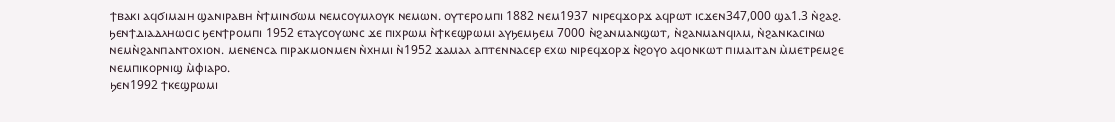ϯⲃⲁⲕⲓ ⲁϥϭⲓⲙⲁⲓⲏ ϣⲁⲛⲓⲣⲁⲃⲏ ⲛ̀ϯⲙⲓⲛϭⲱⲙ ⲛⲉⲙⲥⲟⲩⲙⲗⲟⲩⲕ ⲛⲉⲙⲱⲛ. ⲟⲩⲧⲉⲣⲟⲙⲡⲓ 1882 ⲛⲉⲙ1937 ⲛⲓⲣⲉϥϫⲟⲣϫ ⲁϥⲣⲱⲧ ⲓⲥϫⲉⲛ347,000 ϣⲁ1.3 ⲛ̀ϩⲁϩ.
ϧⲉⲛϯⲇⲓⲁⲇⲗⲏⲱⲥⲓⲥ ϧⲉⲛϯⲣⲟⲙⲡⲓ 1952 ⲉⲧⲁⲩⲥⲟⲩⲱⲛⲥ ϫⲉ ⲡⲓⲭⲣⲱⲙ ⲛ̀ϯⲕⲉϣⲣⲱⲙⲓ ⲁⲩϧⲉⲙϧⲉⲙ 7000 ⲛ̀ϩⲁⲛⲙⲁⲛϣⲱⲧ, ⲛ̀ϩⲁⲛⲙⲁⲛϥⲓⲗⲙ, ⲛ̀ϩⲁⲛⲕⲁⲥⲓⲛⲱ ⲛⲉⲙⲛ̀ϩⲁⲛⲡⲁⲛⲧⲟⲭⲓⲟⲛ. ⲙⲉⲛⲉⲛⲥⲁ ⲡⲓⲣⲁⲕⲙⲟⲛⲙⲉⲛ ⲛ̀ⲭⲏⲙⲓ ⲛ̀1952 ϫⲁⲙⲁⲗ ⲁⲡⲧⲉⲛⲛⲁⲥⲉⲣ ⲉⲭⲱ ⲛⲓⲣⲉϥϫⲟⲣϫ ⲛ̀ϩⲟⲩⲟ ⲁϥⲟⲛⲕⲱⲧ ⲡⲓⲙⲁⲓⲧⲁⲛ ⲙ̀ⲙⲉⲧⲣⲉⲙϩⲉ ⲛⲉⲙⲡⲓⲕⲟⲣⲛⲓϣ ⲙ̀ⲫⲓⲁⲣⲟ.
ϧⲉⲛ1992 ϯⲕⲉϣⲣⲱⲙⲓ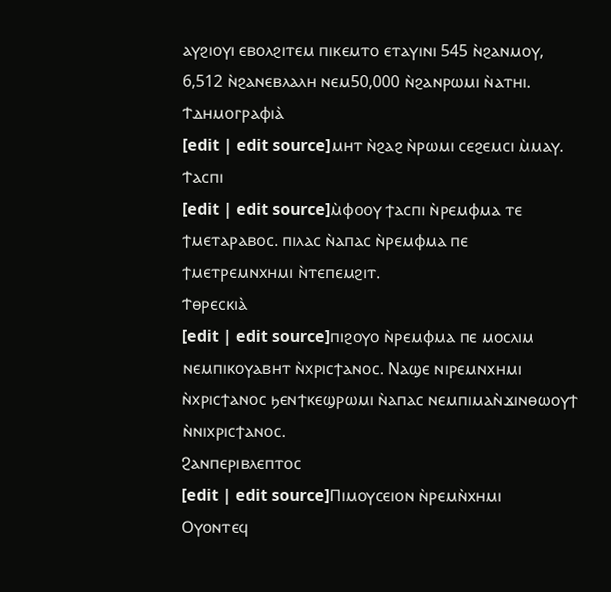ⲁⲩϩⲓⲟⲩⲓ ⲉⲃⲟⲗϩⲓⲧⲉⲙ ⲡⲓⲕⲉⲙⲧⲟ ⲉⲧⲁⲩⲓⲛⲓ 545 ⲛ̀ϩⲁⲛⲙⲟⲩ, 6,512 ⲛ̀ϩⲁⲛⲉⲃⲗⲁⲗⲏ ⲛⲉⲙ50,000 ⲛ̀ϩⲁⲛⲣⲱⲙⲓ ⲛ̀ⲁⲧⲏⲓ.
Ϯⲇⲏⲙⲟⲅⲣⲁⲫⲓⲁ̀
[edit | edit source]ⲙⲏⲧ ⲛ̀ϩⲁϩ ⲛ̀ⲣⲱⲙⲓ ⲥⲉϩⲉⲙⲥⲓ ⲙ̀ⲙⲁⲩ.
Ϯⲁⲥⲡⲓ
[edit | edit source]ⲙ̀ⲫⲟⲟⲩ ϯⲁⲥⲡⲓ ⲛ̀ⲣⲉⲙⲫⲙⲁ ⲧⲉ ϯⲙⲉⲧⲁⲣⲁⲃⲟⲥ. ⲡⲓⲗⲁⲥ ⲛ̀ⲁⲡⲁⲥ ⲛ̀ⲣⲉⲙⲫⲙⲁ ⲡⲉ ϯⲙⲉⲧⲣⲉⲙⲛⲭⲏⲙⲓ ⲛ̀ⲧⲉⲡⲉⲙϩⲓⲧ.
Ϯⲑⲣⲉⲥⲕⲓⲁ̀
[edit | edit source]ⲡⲓϩⲟⲩⲟ ⲛ̀ⲣⲉⲙⲫⲙⲁ ⲡⲉ ⲙⲟⲥⲗⲓⲙ ⲛⲉⲙⲡⲓⲕⲟⲩⲁⲃⲏⲧ ⲛ̀ⲭⲣⲓⲥϯⲁⲛⲟⲥ. Nⲁϣⲉ ⲛⲓⲣⲉⲙⲛⲭⲏⲙⲓ ⲛ̀ⲭⲣⲓⲥϯⲁⲛⲟⲥ ϧⲉⲛϯⲕⲉϣⲣⲱⲙⲓ ⲛ̀ⲁⲡⲁⲥ ⲛⲉⲙⲡⲓⲙⲁⲛ̀ϫⲓⲛⲑⲱⲟⲩϯ ⲛ̀ⲛⲓⲭⲣⲓⲥϯⲁⲛⲟⲥ.
Ϩⲁⲛⲡⲉⲣⲓⲃⲗⲉⲡⲧⲟⲥ
[edit | edit source]Ⲡⲓⲙⲟⲩⲥⲉⲓⲟⲛ ⲛ̀ⲣⲉⲙⲛ̀ⲭⲏⲙⲓ
Ⲟⲩⲟⲛⲧⲉϥ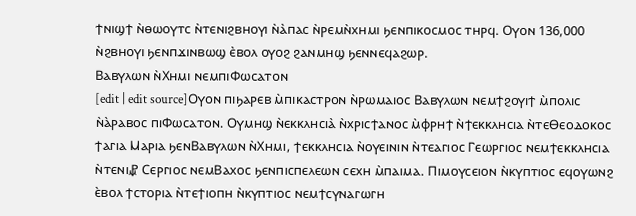ϯⲛⲓϣϯ ⲛ̀ⲑⲱⲟⲩⲧⲥ ⲛ̀ⲧⲉⲛⲓϩⲃⲏⲟⲩⲓ ⲛ̀ⲁ̀ⲡⲁⲥ ⲛ̀ⲣⲉⲙⲛ̀ⲭⲏⲙⲓ ϧⲉⲛⲡⲓⲕⲟⲥⲙⲟⲥ ⲧⲏⲣϥ. Ⲟⲩⲟⲛ 136,000 ⲛ̀ϩⲃⲏⲟⲩⲓ ϧⲉⲛⲡϫⲓⲛⲃⲱϣ ⲉ̀ⲃⲟⲗ ⲟⲩⲟϩ ϩⲁⲛⲙⲏϣ ϧⲉⲛⲛⲉϥⲁϩⲱⲣ.
Ⲃⲁⲃⲩⲗⲱⲛ ⲛ̀Ⲭⲏⲙⲓ ⲛⲉⲙⲡⲓⲪⲱⲥⲁⲧⲟⲛ
[edit | edit source]Ⲟⲩⲟⲛ ⲡⲓϧⲁⲣⲉⲃ ⲙ̀ⲡⲓⲕⲁⲥⲧⲣⲟⲛ ⲛ̀ⲣⲱⲙⲁⲓⲟⲥ Ⲃⲁⲃⲩⲗⲱⲛ ⲛⲉⲙϯϩⲟⲩⲓϯ ⲙ̀ⲡⲟⲗⲓⲥ ⲛ̀ⲁ̀ⲣⲁⲃⲟⲥ ⲡⲓⲪⲱⲥⲁⲧⲟⲛ. Ⲟⲩⲙⲏϣ ⲛ̀ⲉⲕⲕⲗⲏⲥⲓⲁ̀ ⲛ̀ⲭⲣⲓⲥϯⲁⲛⲟⲥ ⲙ̀ⲫⲣⲏϯ ⲛ̀ϯⲉⲕⲕⲗⲏⲥⲓⲁ ⲛ̀ⲧⲉⲐⲉⲟⲇⲟⲕⲟⲥ ϯⲁⲅⲓⲁ Ⲙⲁⲣⲓⲁ ϧⲉⲛⲂⲁⲃⲩⲗⲱⲛ ⲛ̀Ⲭⲏⲙⲓ, ϯⲉⲕⲕⲗⲏⲥⲓⲁ ⲛ̀ⲟⲩⲉⲓⲛⲓⲛ ⲛ̀ⲧⲉⲁⲅⲓⲟⲥ Ⲅⲉⲱⲣⲅⲓⲟⲥ ⲛⲉⲙϯⲉⲕⲕⲗⲏⲥⲓⲁ ⲛ̀ⲧⲉⲛⲓ⳥ Ⲥⲉⲣⲅⲓⲟⲥ ⲛⲉⲙⲂⲁⲭⲟⲥ ϧⲉⲛⲡⲓⲥⲡⲉⲗⲉⲱⲛ ⲥⲉⲭⲏ ⲙ̀ⲡⲁⲓⲙⲁ. Ⲡⲓⲙⲟⲩⲥⲉⲓⲟⲛ ⲛ̀ⲕⲩⲡⲧⲓⲟⲥ ⲉϥⲟⲩⲱⲛϩ ⲉ̀ⲃⲟⲗ ϯⲥⲧⲟⲣⲓⲁ ⲛ̀ⲧⲉϯⲓⲟⲡⲏ ⲛ̀ⲕⲩⲡⲧⲓⲟⲥ ⲛⲉⲙϯⲥⲩⲛⲁⲅⲱⲅⲏ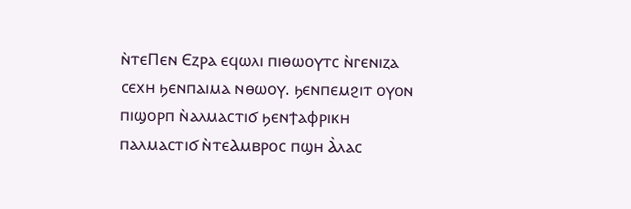ⲛ̀ⲧⲉⲠⲉⲛ Ⲉⲍⲣⲁ ⲉϥⲱⲗⲓ ⲡⲓⲑⲱⲟⲩⲧⲥ ⲛ̀ⲅⲉⲛⲓⲍⲁ ⲥⲉⲭⲏ ϧⲉⲛⲡⲁⲓⲙⲁ ⲛⲑⲱⲟⲩ. ϧⲉⲛⲡⲉⲙϩⲓⲧ ⲟⲩⲟⲛ ⲡⲓϣⲟⲣⲡ ⲛ̀ⲁⲗⲙⲁⲥⲧⲓϭ ϧⲉⲛϯⲁⲫⲣⲓⲕⲏ ⲡⲁⲗⲙⲁⲥⲧⲓϭ ⲛ̀ⲧⲉⲀⲙⲃⲣⲟⲥ ⲡϣⲏ Ⲁ̀ⲗⲁⲥ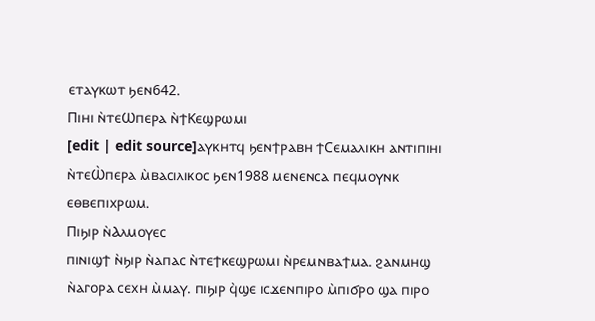ⲉⲧⲁⲩⲕⲱⲧ ϧⲉⲛ642.
Ⲡⲓⲏⲓ ⲛ̀ⲧⲉⲰⲡⲉⲣⲁ ⲛ̀ϯⲔⲉϣⲣⲱⲙⲓ
[edit | edit source]ⲁⲩⲕⲏⲧϥ ϧⲉⲛϯⲣⲁⲃⲏ ϯⲤⲉⲙⲁⲗⲓⲕⲏ ⲁⲛⲧⲓⲡⲓⲏⲓ ⲛ̀ⲧⲉⲰ̀ⲡⲉⲣⲁ ⲙ̀ⲃⲁⲥⲓⲗⲓⲕⲟⲥ ϧⲉⲛ1988 ⲙⲉⲛⲉⲛⲥⲁ ⲡⲉϥⲙⲟⲩⲛⲕ ⲉⲑⲃⲉⲡⲓⲭⲣⲱⲙ.
Ⲡⲓϧⲓⲣ ⲛ̀Ⲁⲗⲙⲟⲩⲉⲥ
ⲡⲓⲛⲓϣϯ ⲛ̀ϧⲓⲣ ⲛ̀ⲁⲡⲁⲥ ⲛ̀ⲧⲉϯⲕⲉϣⲣⲱⲙⲓ ⲛ̀ⲣⲉⲙⲛⲃⲁϯⲙⲁ. ϩⲁⲛⲙⲏϣ ⲛ̀ⲁⲅⲟⲣⲁ ⲥⲉⲭⲏ ⲙ̀ⲙⲁⲩ. ⲡⲓϧⲓⲣ ϥ̀ϣⲉ ⲓⲥϫⲉⲛⲡⲓⲣⲟ ⲙ̀ⲡⲓϭⲣⲟ ϣⲁ ⲡⲓⲣⲟ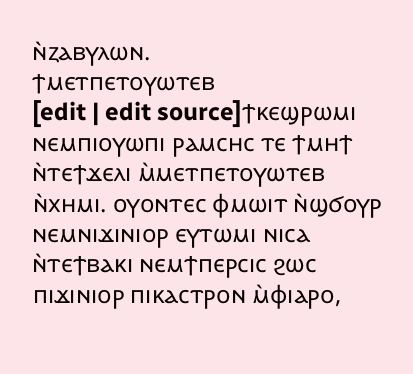ⲛ̀ⲍⲁⲃⲩⲗⲱⲛ.
ϯⲙⲉⲧⲡⲉⲧⲟⲩⲱⲧⲉⲃ
[edit | edit source]ϯⲕⲉϣⲣⲱⲙⲓ ⲛⲉⲙⲡⲓⲟⲩⲱⲡⲓ ⲣⲁⲙⲥⲏⲥ ⲧⲉ ϯⲙⲏϯ ⲛ̀ⲧⲉϯϫⲉⲗⲓ ⲙ̀ⲙⲉⲧⲡⲉⲧⲟⲩⲱⲧⲉⲃ ⲛ̀ⲭⲏⲙⲓ. ⲟⲩⲟⲛⲧⲉⲥ ⲫⲙⲱⲓⲧ ⲛ̀ϣϭⲟⲩⲣ ⲛⲉⲙⲛⲓϫⲓⲛⲓⲟⲣ ⲉⲩⲧⲱⲙⲓ ⲛⲓⲥⲁ ⲛ̀ⲧⲉϯⲃⲁⲕⲓ ⲛⲉⲙϯⲡⲉⲣⲥⲓⲥ ϩⲱⲥ ⲡⲓϫⲓⲛⲓⲟⲣ ⲡⲓⲕⲁⲥⲧⲣⲟⲛ ⲙ̀ⲫⲓⲁⲣⲟ,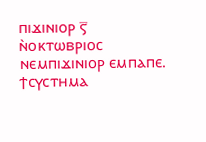ⲡⲓϫⲓⲛⲓⲟⲣ ⲋ̅ ⲛ̀ⲟⲕⲧⲱⲃⲣⲓⲟⲥ ⲛⲉⲙⲡⲓϫⲓⲛⲓⲟⲣ ⲉⲙⲡⲁⲡⲉ.
ϯⲥⲩⲥⲧⲏⲙⲁ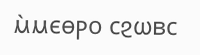ⲙ̀ⲙⲉⲑⲣⲟ ⲥϩⲱⲃⲥ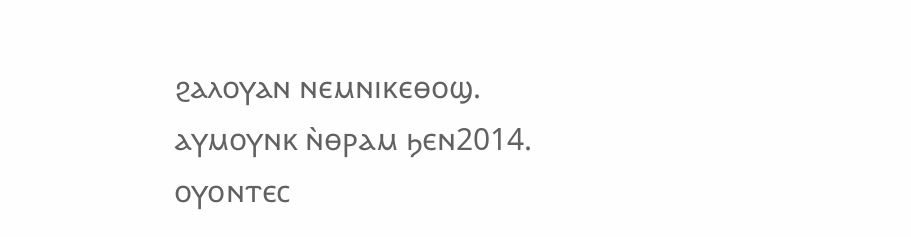ϩⲁⲗⲟⲩⲁⲛ ⲛⲉⲙⲛⲓⲕⲉⲑⲟϣ.
ⲁⲩⲙⲟⲩⲛⲕ ⲛ̀ⲑⲣⲁⲙ ϧⲉⲛ2014.
ⲟⲩⲟⲛⲧⲉⲥ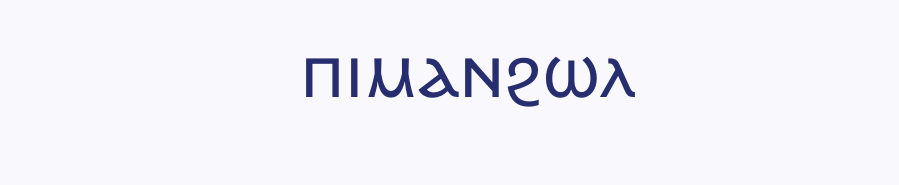ⲡⲓⲙⲁⲛϩⲱⲗ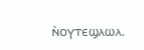ⲛ̀ⲟⲩⲧⲉϣⲗⲱⲗ.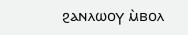ϩⲁⲛⲗⲱⲟⲩ ⲙ̀ⲃⲟⲗ